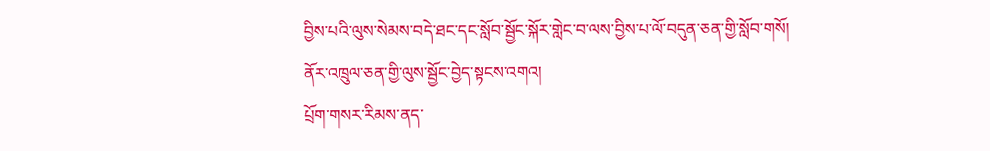བྱིས་པའི་ལུས་སེམས་བདེ་ཐང་དང་སློབ་སྦྱོང་སྐོར་གླེང་བ་ལས་བྱིས་པ་ལོ་བདུན་ཅན་གྱི་སློབ་གསོ།
ནོར་འཁྲུལ་ཅན་གྱི་ལུས་སྦྱོང་བྱེད་སྟངས་འགའ།
པྲོག་གསར་རིམས་ནད་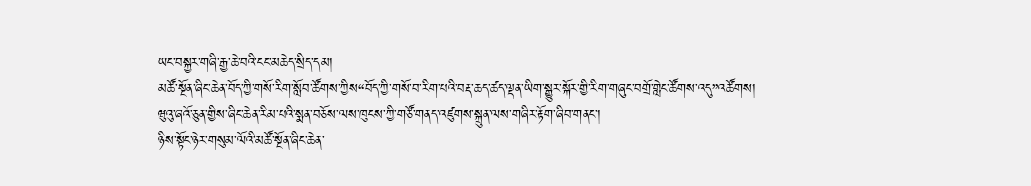ཡང་བསྐྱར་གཞི་རྒྱ་ཆེ་བའི་ངང་མཆེད་སྲིད་དམ།
མཚོ་སྔོན་ཞིང་ཆེན་བོད་ཀྱི་གསོ་རིག་སློབ་ཚོགས་ཀྱིས“བོད་ཀྱི་གསོ་བ་རིག་པའི་བརྡ་ཆད་ཚད་ལྡན་ཡིག་སྒྱུར་སྐོར་གྱི་རིག་གཞུང་བགྲོ་གླེང་ཚོགས་འདུ”འཚོགས།
ཝུའུ་ཞའོ་ཅུན་གྱིས་ཞིང་ཆེན་རིམ་པའི་སྨན་བཅོས་ལས་ཁུངས་ཀྱི་གཙོ་གནད་འཛུགས་སྐྲུན་ལས་གཞིར་རྟོག་ཞིབ་གནང་།
ཉིས་སྟོང་ཉེར་གསུམ་ལོའི་མཚོ་སྔོན་ཞིང་ཆེན་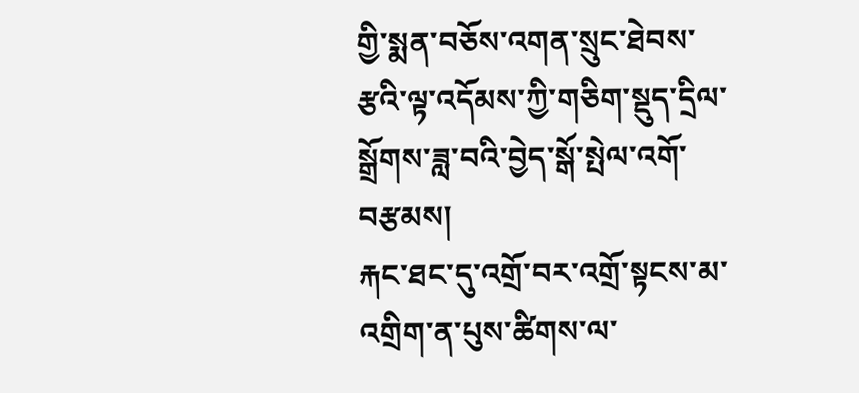གྱི་སྨན་བཅོས་འགན་སྲུང་ཐེབས་རྩའི་ལྟ་འདོམས་ཀྱི་གཅིག་སྡུད་དྲིལ་སྒྲོགས་ཟླ་བའི་བྱེད་སྒོ་སྤེལ་འགོ་བརྩམས།
རྐང་ཐང་དུ་འགྲོ་བར་འགྲོ་སྟངས་མ་འགྲིག་ན་པུས་ཚིགས་ལ་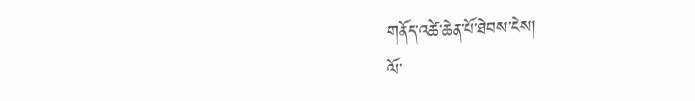གནོད་འཚེ་ཆེན་པོ་ཐེབས་ངེས།
ལོ་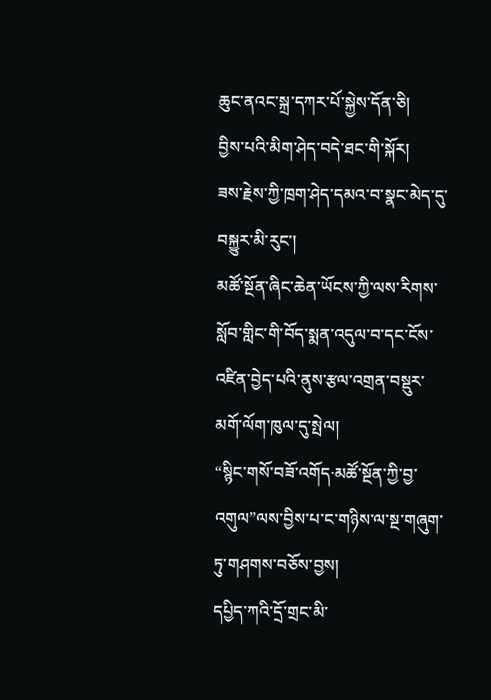ཆུང་ནའང་སྐྲ་དཀར་པོ་སྐྱེས་དོན་ཅི།
བྱིས་པའི་མིག་ཤེད་བདེ་ཐང་གི་སྐོར།
ཟས་རྗེས་ཀྱི་ཁྲག་ཤེད་དམའ་བ་སྣང་མེད་དུ་བསྐྱུར་མི་རུང་།
མཚོ་སྔོན་ཞིང་ཆེན་ཡོངས་ཀྱི་ལས་རིགས་སློབ་གླིང་གི་བོད་སྨན་འདུལ་བ་དང་ངོས་འཛིན་བྱེད་པའི་ནུས་རྩལ་འགྲན་བསྡུར་མགོ་ལོག་ཁུལ་དུ་སྤེལ།
“སྙིང་གསོ་བཟོ་འགོད·མཚོ་སྔོན་ཀྱི་བྱ་འགུལ”ལས་བྱིས་པ་ང་གཉིས་ལ་སྔ་གཞུག་ཏུ་གཤགས་བཅོས་བྱས།
དཔྱིད་ཀའི་དྲོ་གྲང་མི་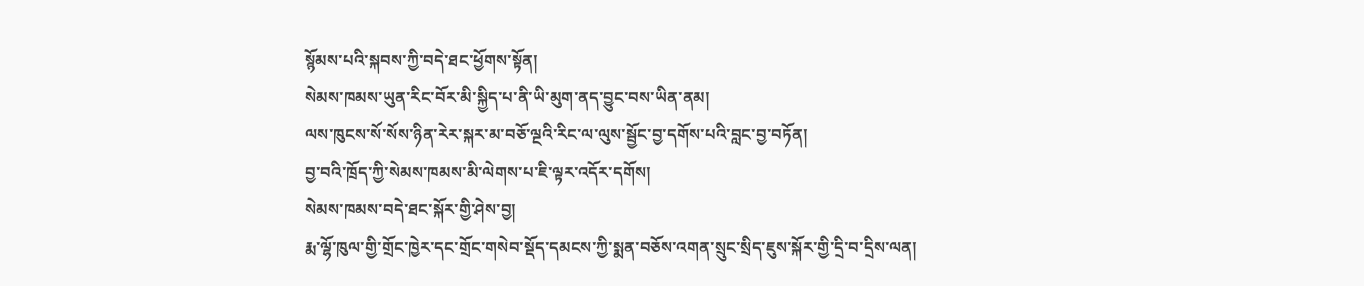སྙོམས་པའི་སྐབས་ཀྱི་བདེ་ཐང་ཕྱོགས་སྟོན།
སེམས་ཁམས་ཡུན་རིང་བོར་མི་སྐྱིད་པ་ནི་ཡི་མུག་ནད་བྱུང་བས་ཡིན་ནམ།
ལས་ཁུངས་སོ་སོས་ཉིན་རེར་སྐར་མ་བཅོ་ལྔའི་རིང་ལ་ལུས་སྦྱོང་བྱ་དགོས་པའི་བླང་བྱ་བཏོན།
བྱ་བའི་ཁྲོད་ཀྱི་སེམས་ཁམས་མི་ལེགས་པ་ཇི་ལྟར་འདོར་དགོས།
སེམས་ཁམས་བདེ་ཐང་སྐོར་གྱི་ཤེས་བྱ།
རྨ་ལྷོ་ཁུལ་གྱི་གྲོང་ཁྱེར་དང་གྲོང་གསེབ་སྡོད་དམངས་ཀྱི་སྨན་བཅོས་འགན་སྲུང་སྲིད་ཇུས་སྐོར་གྱི་དྲི་བ་དྲིས་ལན།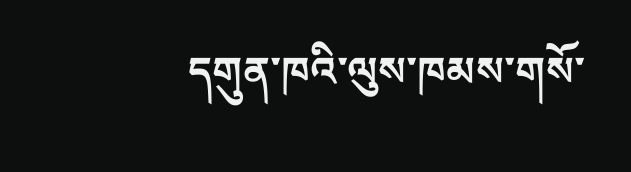དགུན་ཁའི་ལུས་ཁམས་གསོ་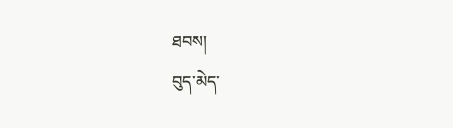ཐབས།
བུད་མེད་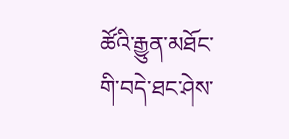ཚོའི་རྒྱུན་མཐོང་གི་བདེ་ཐང་ཤེས་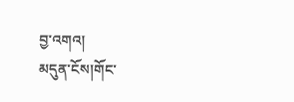བྱ་འགའ།
མདུན་ངོས།གོང་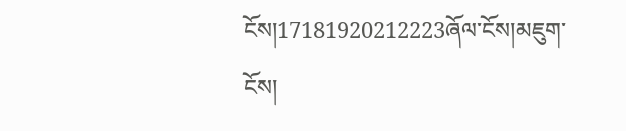ངོས།17181920212223ཞོལ་ངོས།མཇུག་ངོས།